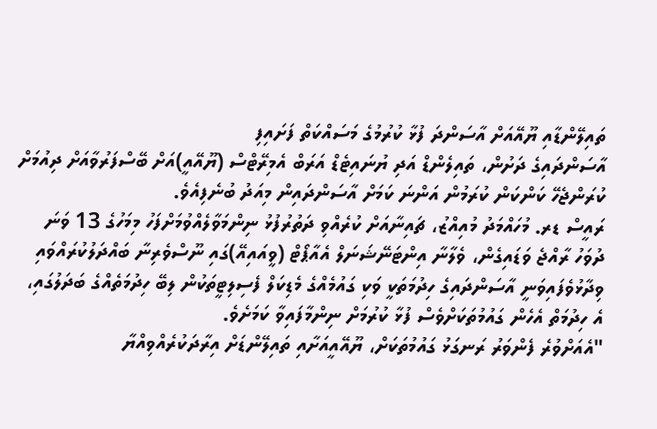ތައިލޭންޑާއި ޔޫއޭއަށް އާސަންދަ ފުޅާ ކުރުމުގެ މަސައްކަތް ފަށައިފި
އާސަންދައިގެ ދަށުން، ތައިލެންޑް އަދި ޔުނައިޓެޑް އަރަބް އެމިރޭޓްސް (ޔޫއޭއީ)އަށް ބޭސްފަރުވާއަށް ދިއުމަށް ކުރަންޖެހޭ ކަންކަން ކުރަމުން އަންނަ ކަމަށް އާސަންދައިން މިއަދު ބުނެފިއެވެ.
ރައީސް ޑރ. މުހައްމަދު މުއިއްޒު، ޗައިނާއަށް ކުރެއްވި ދަތުރުފުޅު ނިންމަވާލެއްވުމަށްފަހު މިމަހުގެ 13 ވަނަ ދުވަހު ރާއްޖެ ވަޑައިގެން، ވެލާނާ އިންޓަނޭޝަނަލް އެއާޕޯޓް (ވީއައިއޭ)ގައި ނޫސްވެރިނާ ބައްދަލުކުރައްވައި ވިދާޅުވެފައިވަނީ އާސަންދައިގެ ހިދުމަތަކީ ވަކި ގައުމެއްގެ މެޑިކަލް ފެސިލިޓީތަކުން ލިބޭ ހިދުމަތެއްގެ ބަދަލުގައި، އެ ހިދުމަތް އެހެން ގައުމުތަކަށްވެސް ފުޅާ ކުރުމަށް ނިންމާފައިވާ ކަމަށެވެ.
"އެއަށްވުރެ ފެންވަރު ރަނގަޅު ގައުމުތަކަށް، ޔޫއޭއީއަށާއި ތައިލޭންޑަށް އިރާދަކުރެއްވިއްޔާ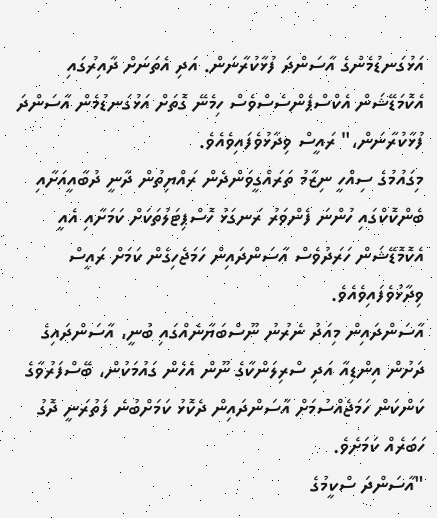އަޅުގަނޑުމެންގެ އާސަންދަ ފުޅާކުރާނަން. އަދި އެތަނަށް ދާއިރުގައި އެކޮމަޑޭޝަން އެކްސްޕެންސެސްވެސް ހިމެނޭ ގޮތަށް އަޅުގަނޑުމެން އާސަންދަ ފުޅާކުރާނަން،" ރައީސް ވިދާޅުވެފައިވެއެވެ.
މިގައުމުގެ ސިއްހީ ނިޒާމު ތަރައްގީވަންދެން ރައްޔިތުން ދާނީ ދުބާއީއަށާއި ބެންކޮކްގައި ހުންނަ ފެންވަރު ރަނގަޅު ހޮސްޕިޓަލުތަކަށް ކަމަށާއި އެއީ އެކޮމޮޑޭޝަން ހަރަދުވެސް އާސަންދައިން ހަމަޖެހިގެން ކަމަށް ރައީސް ވިދާޅުވެފައިވެއެވެ.
އާސަންދައިން މިއަދު ނެރުނު ނޫސްބަޔާނެއްގައި ބުނީ، އާސަންދައިގެ ދަށުން އިންޑިއާ އަދި ސްރިލަންކާގެ ނޫން އެހެން ގައުމަކުން، ބޭސްފަރުވާގެ ކަންކަން ހަމަޖެއްސުމަށް އާސަންދައިން ދެކޮޅު ކަމަށްބުނެ ފަތުރަނީ ދޮގު ހަބަރެއް ކަމަށެވެ.
"އާސަންދަ ސްކީމުގެ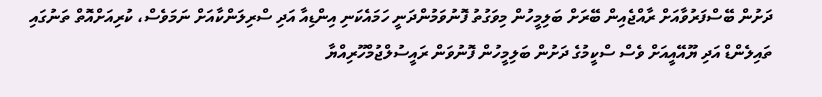ދަށުން ބޭސްފަރުވާއަށް ރާއްޖެއިން ބޭރަށް ބަލިމީހުން މިވަގުތު ފޮނުވަމުންދަނީ ހަމައެކަނި އިންޑިއާ އަދި ސްރިލަންކާއަށް ނަމަވެސް، ކުރިއަށްއޮތް ތަނުގައި ތައިލެންޑް އަދި ޔޫއޭއީއަށް ވެސް ސްކީމުގެ ދަށުން ބަލިމީހުން ފޮނުވަން ރައީސުލްޖުމްހޫރިއްޔާ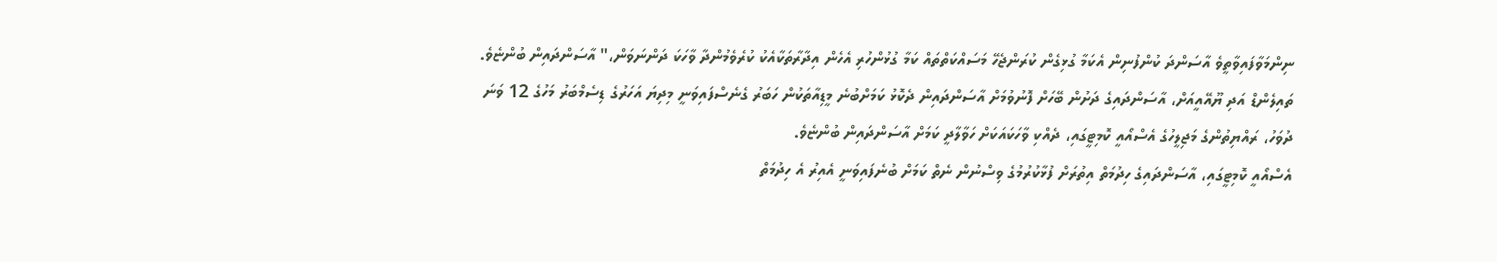ނިންމަވާފައިވާތީވެ އާސަންދަ ކުންފުނިން އެކަމާ ގުޅިގެން ކުރަންޖެހޭ މަސައްކަތްތައް ކަމާ ގުޅުންހުރި އެހެން އިދާރާތަކާއެކު ކުރެވެމުންދާ ވާހަކަ ދަންނަވަން،" އާސަންދައިން ބުންޏެވެ.
ތައިލެންޑް އަދި ޔޫއޭއީއަށް، އާސަންދައިގެ ދަށުން ބޭހަށް ފޮނުވުމަށް އާސަންދައިން ދެކޮޅު ކަމަށްބުނެ މީޑިއާތަކުން ހަބަރު ގެނެސްފައިވަނީ މިދިޔަ އަހަރުގެ ޑިސެމްބަރު މަހުގެ 12 ވަނަ ދުވަހު، ރައްޔިތުންގެ މަޖިލީހުގެ އެސްއޯއީ ކޮމިޓީގައި، ދެއްކި ވާހަކައަކަށް ހަވާލާދީ ކަމަށް އާސަންދައިން ބުންޏެވެ.
އެސްއޯއީ ކޮމިޓީގައި، އާސަންދައިގެ ހިދުމަތް އިތުރަށް ފުޅާކުރުމުގެ ވިސްނުން ނެތް ކަމަށް ބުނެފައިވަނީ އެއިރު އެ ހިދުމަތް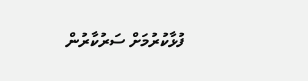ފުޅާކުރުމަށް ސަރުކާރުން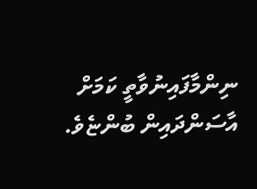ނިންމާފައިނުވާތީ ކަމަށް އާސަންދައިން ބުންޏެވެ.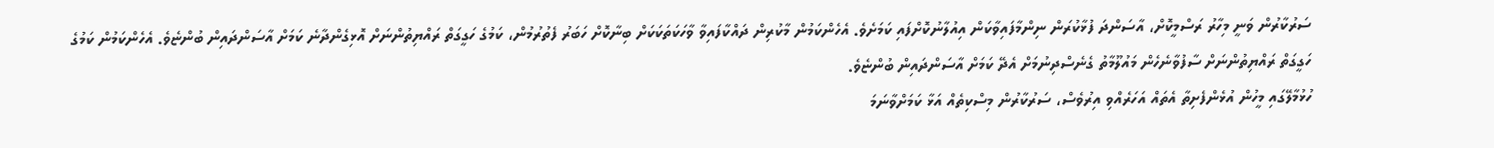ސަރުކާރުން ވަނީ މިހާރު ރަސްމީކޮށް، އާސަންދަ ފުޅާކުރަން ނިންމާފައިވާކަން އިއުލާނުކޮށްފައި ކަމަށެވެ. އެހެންކަމުން މާކުރިން ދައްކާފައިވާ ވާހަކަތަކަކަށް ބިނާކޮށް ހަބަރު ފެތުރުމުން، ކަމުގެ ހަގީގަތް ރައްޔިތުންނަށް އޮޅިގެންދާނެ ކަމަށް އާސަންދައިން ބުންޏެވެ. އެހެންކަމުން ކަމުގެ ހަގީގަތް ރައްޔިތުންނަށް ސާފުވާނެހެން މައުލޫމާތު ގެނެސްދިނުމަށް އެދޭ ކަމަށް އާސަންދައިން ބުންޏެވެ.
ހުޅުމާލޭގައި މީހުން އުޅެންފެށިތާ އެތައް އަހަރެއްވި އިރުވެސް، ސަރުކާރުން މިސްކިތެއް އަޅާ ކަމަށްވާނަމަ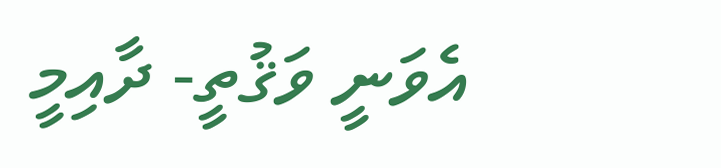އެވަނީ ވަޤުތީ- ދާއިމީ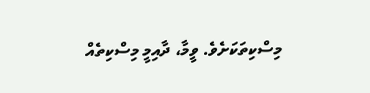މިސްކިތަކަށެވެ. ވީމާ، ދާއިމީ މިސްކިތެއް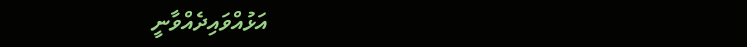އަޅުއްވައިދެއްވާނީ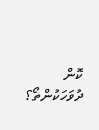ކޮން ދުވަހަކުންތޯ؟